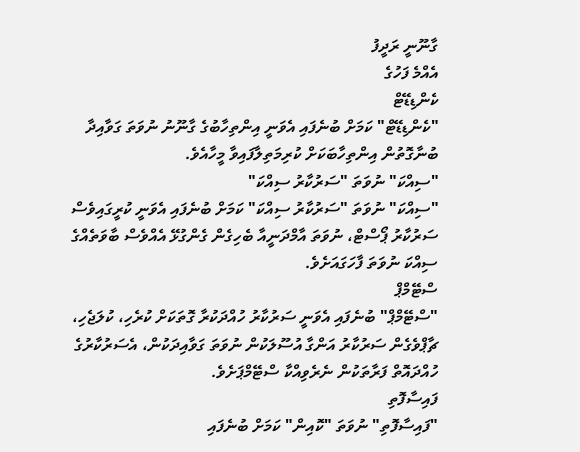ގާނޫނީ ރަދީފު
އެއްމެ ފަހުގެ
ކެންޑިޑޭޓް
"ކެންޑިޑޭޓް" ކަމަށް ބުނެފައި އެވަނީ އިންތިހާބުގެ ގާނޫނު ނުވަތަ ގަވާއިދާ ބުނާގޮތުން އިންތިހާބަކަށް ކުރިމަތިލާފައިވާ މީހާއެވެ.
"ސިއްކަ" ނުވަތަ "ސަރުކާރު ސިއްކަ"
"ސިއްކަ" ނުވަތަ "ސަރުކާރު ސިއްކަ" ކަމަށް ބުނެފައި އެވަނީ ކުރީގައިވެސް ސަރުކާރު ޕޯސްޓް، ނުވަތަ އާމްދަނީއާ ބެހިގެން ގެންގުޅޭ އެއްވެސް ބާވަތެއްގެ ސިއްކަ ނުވަތަ ފާހަގައަށެވެ.
ސްޓޭމްޕް
"ސްޓޭމްޕް" ބުނެފައި އެވަނީ ސަރުކާރު ހުއްދަކުރާ ގޮތަކަށް ކުރެހި، ކުލަޖެހި، ޗާޕްވެގެން ސަރުކާރު އަންގާ އުސޫލަކުން ނުވަތަ ގަވާއިދަކުން، އެސަރުކާރުގެ ހުއްދައޮތް ފަރާތަކުން ނެރެވިއްކާ ސްޓޭމްޕަށެވެ.
ފައިސާފޮތި
"ފައިސާފޮތި" ނުވަތަ "ކޮއިން" ކަމަށް ބުނެފައި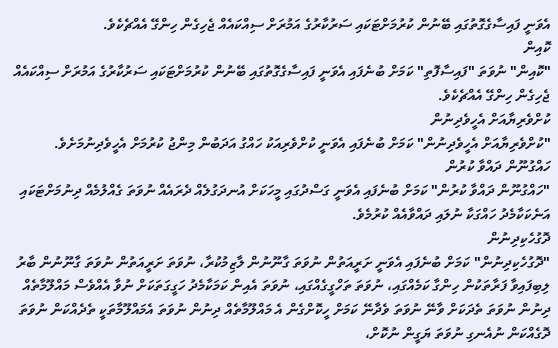އެވަނީ ފައިސާގެގޮތުގައި ބޭނުން ކުރުމަށްޓަކައި ސަރުކާރުގެ އަމުރަށް ސިއްކައެއް ޖެހިގެން ހިންގޭ އެއްޗެކެވެ.
ކޮއިން
"ކޮއިން" ނުވަތަ "ފައިސާފޮތި" ކަމަށް ބުނެފައި އެވަނީ ފައިސާގެގޮތުގައި ބޭނުން ކުރުމަށްޓަކައި ސަރުކާރުގެ އަމުރަށް ސިއްކައެއް ޖެހިގެން ހިންގޭ އެއްޗެކެވެ.
ކުށްވެރިޔާއަށް އެހީވެދިނުން
"ކުށްވެރިޔާއަށް އެހީވެދިނުން" ކަމަށް ބުނެފައި އެވަނީ ކުށްވެރިއަކު ހައްގު އަދަބުން މިންޖު ކުރުމަށް އެހީވެދިނުމަށެވެ.
ހައްގުނޫން ދައްވާ ކުރުން
"ހައްގުނޫން ދައްވާ ކުރުން" ކަމަށް ބުނެފައި އެވަނީ ގަސްދުގައި މީހަކަށް އުނދަގުލެއް ދެރައެއް ނުވަތަ ގެއްލުމެއް ދިނުމަށްޓަކައި އަނެކަކާމެދު ހައްގަކާ ނުލައި ދައްވާއެއް ކުރުމެވެ.
ދޮގުހެކިދިނުން
"ދޮގުހެކިދިނުން" ކަމަށް ބުނެފައި އެވަނީ ށަރީއަތުން ނުވަތަ ގާނޫނުން ލާޒިމުކުރާ، ނުވަތަ ށަރީއަތުން ނުވަތަ ގާނޫނުން ބާރު ލިބިފައިވާ ފަރާތަކުން ހިންގާ ކަމެއްގައި، ނުވަތަ ތަހްގީގެއްގައި، ނުވަތަ އެއިން ކަމަކާމެދު ހަގީގަތަކަށް ނުވާ އެއްވެސް މައްލޫމާތެއް ދިނުން ނުވަތަ ތެދަކަށް ވާނޭ ނުވަތަ ވެދާނޭ ކަމަށް ހީކޮށްގެން އެ މައްލޫމާތެއް ދިނުން ނުވަތަ އެމައްލޫމާތަކީ ތެދެއްކަން ނުވަތަ ދޮގެއްކަން ނުއެނގި ނުވަތަ ޔަގީން ނުކޮށް،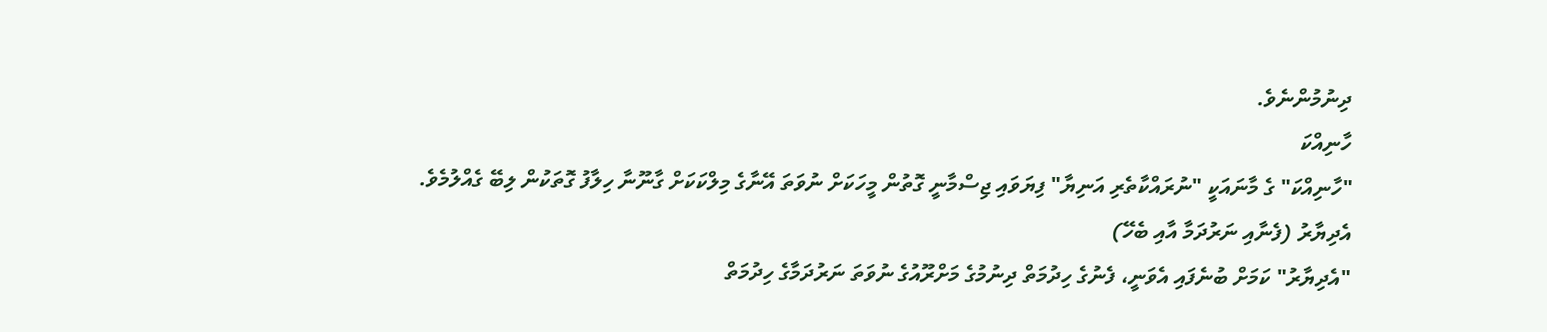ދިނުމުންނެވެ.
ހާނިއްކަ
"ހާނިއްކަ" ގެ މާނައަކީ "ނުރައްކާތެރި އަނިޔާ" ފިޔަވައި ޖިސްމާނީ ގޮތުން މީހަކަށް ނުވަތަ އޭނާގެ މިލްކަކަށް ގާނޫނާ ހިލާފު ގޮތަކުން ލިބޭ ގެއްލުމެވެ.
އެދިޔާރު (ފެނާއި ނަރުދަމާ އާއި ބެހޭ)
"އެދިޔާރު" ކަމަށް ބުނެފައި އެވަނީ، ފެނުގެ ހިދުމަތް ދިނުމުގެ މަށްރޫއުގެ ނުވަތަ ނަރުދަމާގެ ހިދުމަތް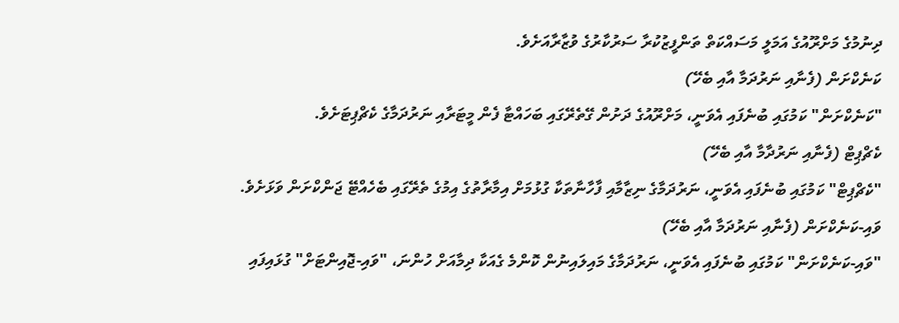ދިނުމުގެ މަށްރޫއުގެ އަމަލީ މަސައްކަތް ތަންފީޒުކުރާ ސަރުކާރުގެ ވުޒާރާއަށެވެ.
ކަނެކްށަން (ފެނާއި ނަރުދަމާ އާއި ބެހޭ)
"ކަނެކްށަން" ކަމުގައި ބުނެފައި އެވަނީ، މަށްރޫއުގެ ދަށުން ގޭތެރޭގައި ބަހައްޓާ ފެން މީޓަރާއި ނަރުދަމާގެ ކެޗްޕިޓަށެވެ.
ކެޗްޕިޓް (ފެނާއި ނަރުދާމާ އާއި ބެހޭ)
"ކެޗްޕިޓް" ކަމުގައި ބުނެފައި އެވަނީ، ނަރުދަމާގެ ނިޒާމާއި ފާހާނާތަކާ ގުޅުމަށް އިމާރާތުގެ އިމުގެ ތެރޭގައި ބެހެއްޓޭ ޖަންކްށަން ވަޅަށެވެ.
ވައި-ކަނެކްށަން (ފެނާއި ނަރުދަމާ އާއި ބެހޭ)
"ވައި-ކަނެކްށަން" ކަމުގައި ބުނެފައި އެވަނީ، ނަރުދަމާގެ މައިލައިނުން ކޮންމެ ގެއަކާ ދިމާއަށް ހުންނަ، "ވައި-ޖޮއިންޓަށް" ގުޅައިފައި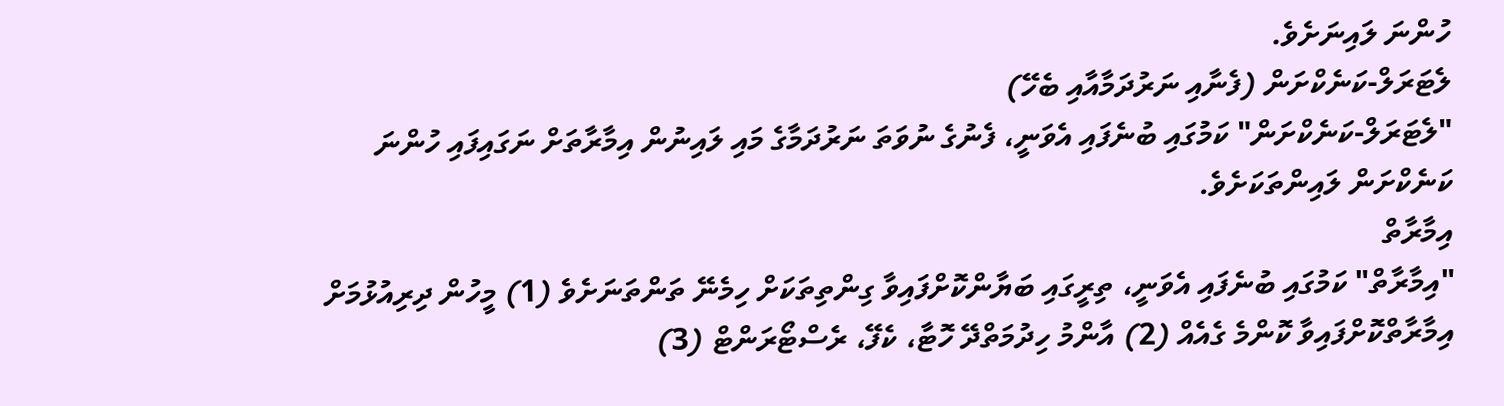ހުންނަ ލައިނަށެވެ.
ލެޓަރަލް-ކަނެކްށަން (ފެނާއި ނަރުދަމާއާއި ބެހޭ)
"ލެޓަރަލް-ކަނެކްށަން" ކަމުގައި ބުނެފައި އެވަނީ، ފެނުގެ ނުވަތަ ނަރުދަމާގެ މައި ލައިނުން އިމާރާތަށް ނަގައިފައި ހުންނަ ކަނެކްށަން ލައިންތަކަށެވެ.
އިމާރާތް
"އިމާރާތް" ކަމުގައި ބުނެފައި އެވަނީ، ތިރީގައި ބަޔާންކޮށްފައިވާ ގިންތިތަކަށް ހިމެނޭ ތަންތަނަށެވެ (1) މީހުން ދިރިއުޅުމަށް އިމާރާތްކޮށްފައިވާ ކޮންމެ ގެއެއް (2) އާންމު ހިދުމަތްދޭ ހޮޓާ، ކެފޭ، ރެސްޓޯރަންޓް (3)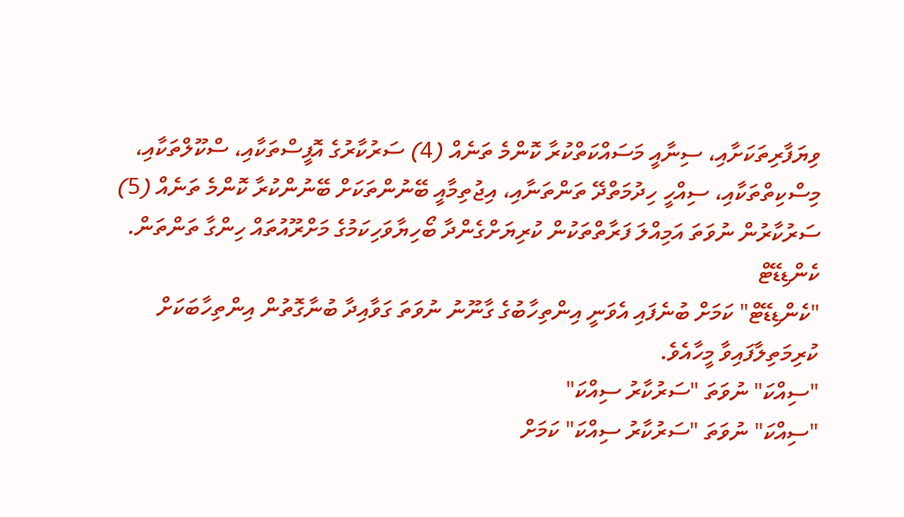ވިޔަފާރިތަކަށާއި، ސިނާއީ މަސައްކަތްކުރާ ކޮންމެ ތަނެއް (4) ސަރުކާރުގެ އޮފީސްތަކާއި، ސްކޫލްތަކާއި، މިސްކިތްތަކާއި، ސިއްހީ ހިދުމަތްދޭ ތަންތަނާއި، އިޖުތިމާއީ ބޭނުންތަކަށް ބޭނުންކުރާ ކޮންމެ ތަނެއް (5) ސަރުކާރުން ނުވަތަ އަމިއްލަ ފަރާތްތަކުން ކުރިޔަށްގެންދާ ބޯހިޔާވަހިކަމުގެ މަށްރޫއުތައް ހިންގާ ތަންތަން.
ކެންޑިޑޭޓް
"ކެންޑިޑޭޓް" ކަމަށް ބުނެފައި އެވަނީ އިންތިހާބުގެ ގާނޫނު ނުވަތަ ގަވާއިދާ ބުނާގޮތުން އިންތިހާބަކަށް ކުރިމަތިލާފައިވާ މީހާއެވެ.
"ސިއްކަ" ނުވަތަ "ސަރުކާރު ސިއްކަ"
"ސިއްކަ" ނުވަތަ "ސަރުކާރު ސިއްކަ" ކަމަށް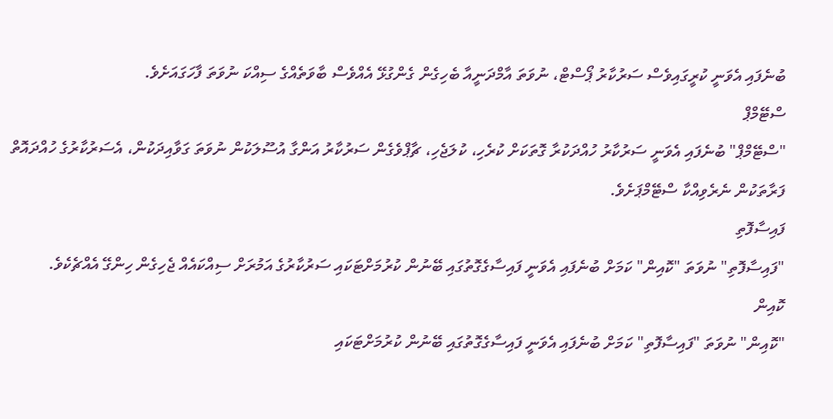ބުނެފައި އެވަނީ ކުރީގައިވެސް ސަރުކާރު ޕޯސްޓް، ނުވަތަ އާމްދަނީއާ ބެހިގެން ގެންގުޅޭ އެއްވެސް ބާވަތެއްގެ ސިއްކަ ނުވަތަ ފާހަގައަށެވެ.
ސްޓޭމްޕް
"ސްޓޭމްޕް" ބުނެފައި އެވަނީ ސަރުކާރު ހުއްދަކުރާ ގޮތަކަށް ކުރެހި، ކުލަޖެހި، ޗާޕްވެގެން ސަރުކާރު އަންގާ އުސޫލަކުން ނުވަތަ ގަވާއިދަކުން، އެސަރުކާރުގެ ހުއްދައޮތް ފަރާތަކުން ނެރެވިއްކާ ސްޓޭމްޕަށެވެ.
ފައިސާފޮތި
"ފައިސާފޮތި" ނުވަތަ "ކޮއިން" ކަމަށް ބުނެފައި އެވަނީ ފައިސާގެގޮތުގައި ބޭނުން ކުރުމަށްޓަކައި ސަރުކާރުގެ އަމުރަށް ސިއްކައެއް ޖެހިގެން ހިންގޭ އެއްޗެކެވެ.
ކޮއިން
"ކޮއިން" ނުވަތަ "ފައިސާފޮތި" ކަމަށް ބުނެފައި އެވަނީ ފައިސާގެގޮތުގައި ބޭނުން ކުރުމަށްޓަކައި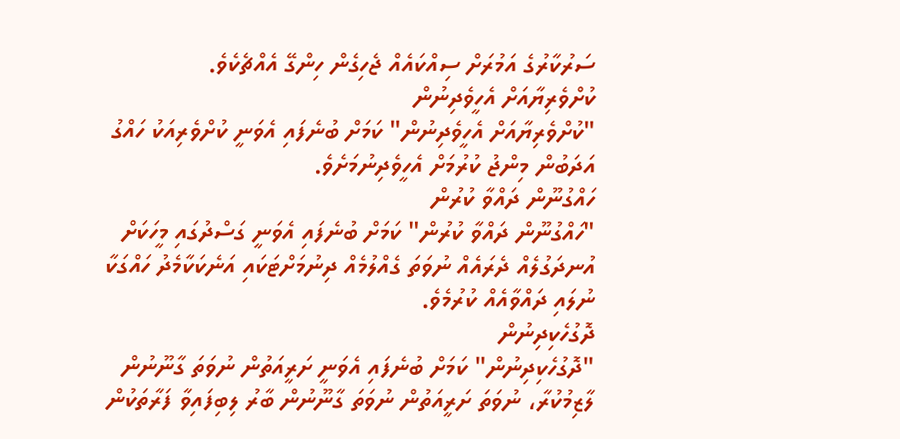ސަރުކާރުގެ އަމުރަށް ސިއްކައެއް ޖެހިގެން ހިންގޭ އެއްޗެކެވެ.
ކުށްވެރިޔާއަށް އެހީވެދިނުން
"ކުށްވެރިޔާއަށް އެހީވެދިނުން" ކަމަށް ބުނެފައި އެވަނީ ކުށްވެރިއަކު ހައްގު އަދަބުން މިންޖު ކުރުމަށް އެހީވެދިނުމަށެވެ.
ހައްގުނޫން ދައްވާ ކުރުން
"ހައްގުނޫން ދައްވާ ކުރުން" ކަމަށް ބުނެފައި އެވަނީ ގަސްދުގައި މީހަކަށް އުނދަގުލެއް ދެރައެއް ނުވަތަ ގެއްލުމެއް ދިނުމަށްޓަކައި އަނެކަކާމެދު ހައްގަކާ ނުލައި ދައްވާއެއް ކުރުމެވެ.
ދޮގުހެކިދިނުން
"ދޮގުހެކިދިނުން" ކަމަށް ބުނެފައި އެވަނީ ށަރީއަތުން ނުވަތަ ގާނޫނުން ލާޒިމުކުރާ، ނުވަތަ ށަރީއަތުން ނުވަތަ ގާނޫނުން ބާރު ލިބިފައިވާ ފަރާތަކުން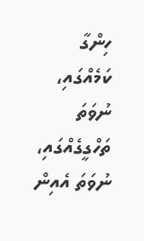ހިންގާ ކަމެއްގައި، ނުވަތަ ތަހްގީގެއްގައި، ނުވަތަ އެއިން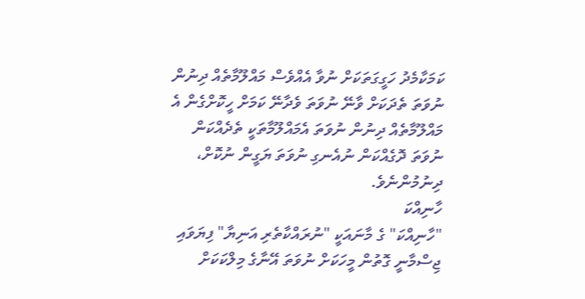ކަމަކާމެދު ހަގީގަތަކަށް ނުވާ އެއްވެސް މައްލޫމާތެއް ދިނުން ނުވަތަ ތެދަކަށް ވާނޭ ނުވަތަ ވެދާނޭ ކަމަށް ހީކޮށްގެން އެ މައްލޫމާތެއް ދިނުން ނުވަތަ އެމައްލޫމާތަކީ ތެދެއްކަން ނުވަތަ ދޮގެއްކަން ނުއެނގި ނުވަތަ ޔަގީން ނުކޮށް، ދިނުމުންނެވެ.
ހާނިއްކަ
"ހާނިއްކަ" ގެ މާނައަކީ "ނުރައްކާތެރި އަނިޔާ" ފިޔަވައި ޖިސްމާނީ ގޮތުން މީހަކަށް ނުވަތަ އޭނާގެ މިލްކަކަށް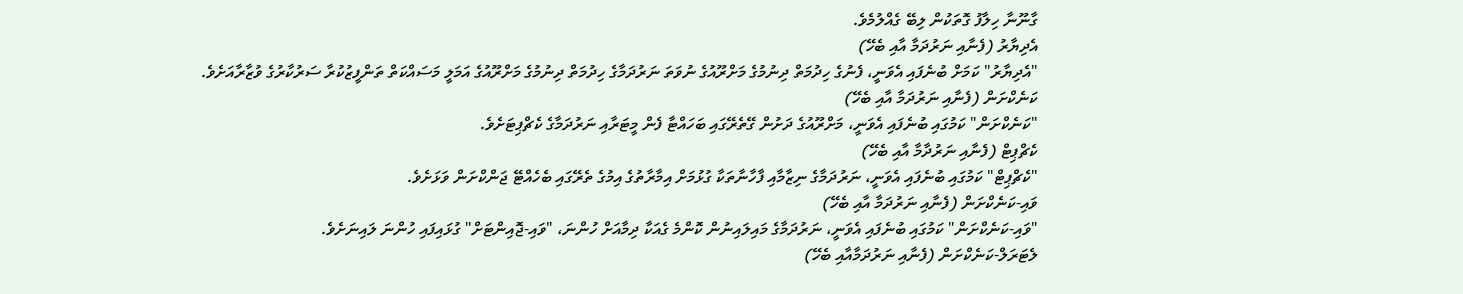ގާނޫނާ ހިލާފު ގޮތަކުން ލިބޭ ގެއްލުމެވެ.
އެދިޔާރު (ފެނާއި ނަރުދަމާ އާއި ބެހޭ)
"އެދިޔާރު" ކަމަށް ބުނެފައި އެވަނީ، ފެނުގެ ހިދުމަތް ދިނުމުގެ މަށްރޫއުގެ ނުވަތަ ނަރުދަމާގެ ހިދުމަތް ދިނުމުގެ މަށްރޫއުގެ އަމަލީ މަސައްކަތް ތަންފީޒުކުރާ ސަރުކާރުގެ ވުޒާރާއަށެވެ.
ކަނެކްށަން (ފެނާއި ނަރުދަމާ އާއި ބެހޭ)
"ކަނެކްށަން" ކަމުގައި ބުނެފައި އެވަނީ، މަށްރޫއުގެ ދަށުން ގޭތެރޭގައި ބަހައްޓާ ފެން މީޓަރާއި ނަރުދަމާގެ ކެޗްޕިޓަށެވެ.
ކެޗްޕިޓް (ފެނާއި ނަރުދާމާ އާއި ބެހޭ)
"ކެޗްޕިޓް" ކަމުގައި ބުނެފައި އެވަނީ، ނަރުދަމާގެ ނިޒާމާއި ފާހާނާތަކާ ގުޅުމަށް އިމާރާތުގެ އިމުގެ ތެރޭގައި ބެހެއްޓޭ ޖަންކްށަން ވަޅަށެވެ.
ވައި-ކަނެކްށަން (ފެނާއި ނަރުދަމާ އާއި ބެހޭ)
"ވައި-ކަނެކްށަން" ކަމުގައި ބުނެފައި އެވަނީ، ނަރުދަމާގެ މައިލައިނުން ކޮންމެ ގެއަކާ ދިމާއަށް ހުންނަ، "ވައި-ޖޮއިންޓަށް" ގުޅައިފައި ހުންނަ ލައިނަށެވެ.
ލެޓަރަލް-ކަނެކްށަން (ފެނާއި ނަރުދަމާއާއި ބެހޭ)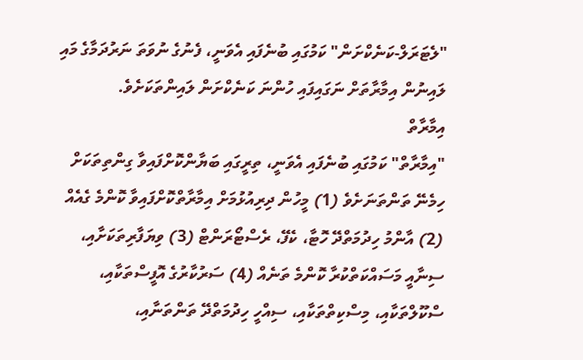"ލެޓަރަލް-ކަނެކްށަން" ކަމުގައި ބުނެފައި އެވަނީ، ފެނުގެ ނުވަތަ ނަރުދަމާގެ މައި ލައިނުން އިމާރާތަށް ނަގައިފައި ހުންނަ ކަނެކްށަން ލައިންތަކަށެވެ.
އިމާރާތް
"އިމާރާތް" ކަމުގައި ބުނެފައި އެވަނީ، ތިރީގައި ބަޔާންކޮށްފައިވާ ގިންތިތަކަށް ހިމެނޭ ތަންތަނަށެވެ (1) މީހުން ދިރިއުޅުމަށް އިމާރާތްކޮށްފައިވާ ކޮންމެ ގެއެއް (2) އާންމު ހިދުމަތްދޭ ހޮޓާ، ކެފޭ، ރެސްޓޯރަންޓް (3) ވިޔަފާރިތަކަށާއި، ސިނާއީ މަސައްކަތްކުރާ ކޮންމެ ތަނެއް (4) ސަރުކާރުގެ އޮފީސްތަކާއި، ސްކޫލްތަކާއި، މިސްކިތްތަކާއި، ސިއްހީ ހިދުމަތްދޭ ތަންތަނާއި،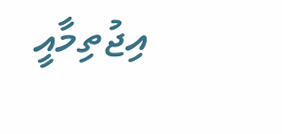އިޖުތިމާއީ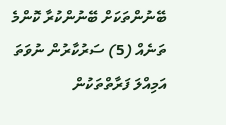ބޭނުންތަކަށް ބޭނުންކުރާ ކޮންމެ ތަނެއް (5) ސަރުކާރުން ނުވަތަ އަމިއްލަ ފަރާތްތަކުން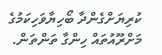ކުރިޔަށްގެންދާ ބޯހިޔާވަހިކަމުގެ މަށްރޫއުތައް ހިންގާ ތަންތަން.